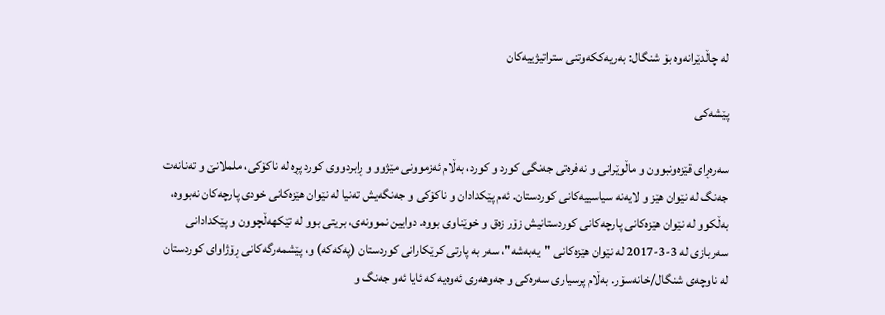له‌ چاڵدێرانه‌وه‌ بۆ شنگال: به‌ریه‌ككه‌وتنی ستراتیژییه‌كان

پێشه‌كی

سه‌ره‌ڕای قێزه‌ونبوون و ماڵوێرانی و نه‌فره‌تی جه‌نگی كورد و كورد، به‌ڵام ئه‌زموونی مێژوو و ڕابردووی كورد پڕه‌ له‌ ناكۆكی، ململانێ و ته‌نانه‌ت جه‌نگ له‌ نێوان هێز و لایه‌نه‌ سیاسییه‌كانی كوردستان. ئه‌م پێكدادان و ناكۆكی و جه‌نگه‌یش ته‌نیا له ‌نێوان هێزه‌كانی خودی پارچه‌كان نه‌بووه،‌ به‌ڵكوو له‌ نێوان‌ هێزه‌كانی پارچه‌كانی كوردستانیش زۆر زه‌ق و خوێناوی بووه‌. دوایین نموونه‌ی، بریتی بوو له‌ تێكهه‌ڵچوون و پێكدادانی سه‌ربازی له‌ 3-3-2017 له ‌نێوان هێزه‌كانی "یه‌به‌شه‌"، سه‌ر به‌ پارتی كرێكارانی كوردستان (په‌كه‌كه‌) و، پێشمه‌رگه‌كانی ڕۆژاوای كوردستان له‌ ناوچه‌ی شنگال/خانه‌سۆر. به‌ڵام پرسیاری سه‌ره‌كی و جه‌وهه‌ری ئه‌وه‌یه‌ كه‌ ئایا ئه‌و جه‌نگ و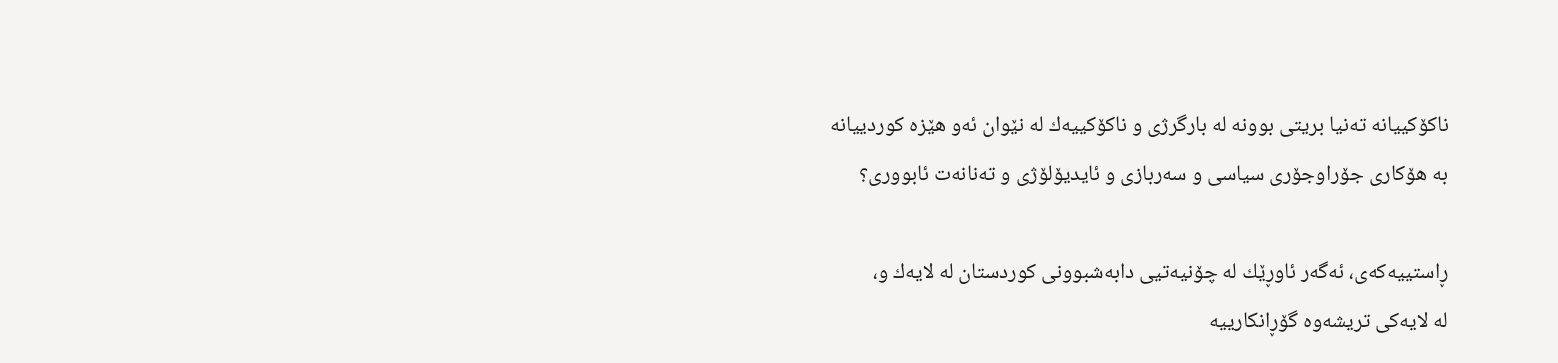ناكۆكییانه‌ ته‌نیا بریتی بوونه‌ له‌ بارگرژی و ناكۆكییه‌ك له ‌نێوان ئه‌و هێزه‌ كوردییانه‌ به‌ هۆكاری جۆراوجۆری سیاسی و سه‌ربازی و ئایدیۆلۆژی و ته‌نانه‌ت ئابووری؟

ڕاستییه‌كه‌ی، ئه‌گه‌ر ئاوڕێك له‌ چۆنیه‌تیی دابه‌شبوونی كوردستان له ‌لایه‌ك و، له ‌لایه‌كی تریشه‌وه‌ گۆڕانكارییه‌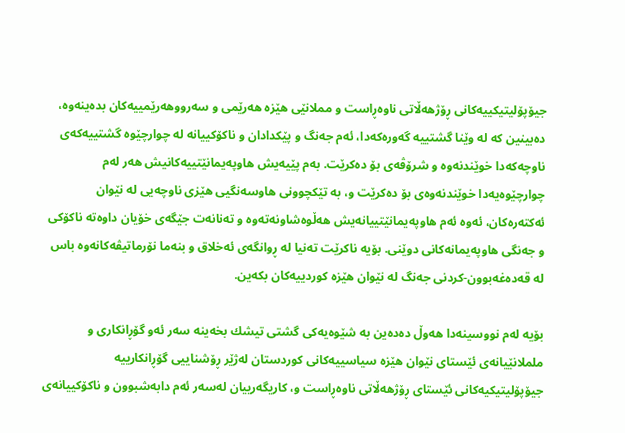جیۆپۆلیتیكییه‌كانی ڕۆژهه‌ڵاتی ناوه‌ڕاست و مملانێی هێزه‌ هه‌رێمی و سه‌رووهه‌رێمییه‌كان بده‌ینه‌وه‌، ده‌بینین كه‌ له‌ وێنا گشتییه‌ گه‌وره‌كه‌دا، ئه‌م جه‌نگ و پێكدادان و ناكۆكییانه‌ له‌ چوارچێوه‌ گشتییه‌كه‌ی ناوچه‌كه‌دا خوێندنه‌وه‌ و شرۆڤه‌ی بۆ ده‌كرێت. به‌م پێیه‌یش هاوپه‌یمانێتییه‌كانیش هه‌ر له‌م چوارچێوه‌یه‌دا خوێندنه‌وه‌ی بۆ ده‌كرێت و، به‌ تێكچوونی هاوسه‌نگیی هێزی ناوچه‌یی له‌ نێوان ئه‌كته‌ره‌كان، ئه‌وه‌ ئه‌م هاوپه‌یمانێتییانه‌یش هه‌ڵوه‌شاونه‌ته‌وه‌ و ته‌نانه‌ت جێگه‌ی خۆیان داوه‌ته‌ ناكۆكی و جه‌نگی هاوپه‌یمانه‌كانی دوێنی. بۆیه‌ ناكرێت ته‌نیا له‌ ڕوانگه‌ی ئه‌خلاق و بنه‌ما نۆرماتیڤه‌كانه‌وه‌ باس له‌ قه‌ده‌غه‌بوون-كردنی جه‌نگ له‌ نێوان هێزه‌‌ كوردییه‌كان بكه‌ین.

بۆیه‌ له‌م نووسینه‌دا هه‌وڵ ده‌ده‌ین به‌ شێوه‌یه‌كی گشتی تیشك بخه‌ینه‌ سه‌ر ئه‌و گۆڕانكاری و ململانێیانه‌ی ئێستای نێوان هێزه‌ سیاسییه‌كانی كوردستان له‌ژێر ڕۆشناییی گۆڕانكارییه‌ جیۆپۆلیتیكیه‌كانی ئێستای ڕۆژهه‌ڵاتی ناوه‌ڕاست و، كاریگه‌رییان له‌سه‌ر ئه‌م دابه‌شبوون و ناكۆكییانه‌ی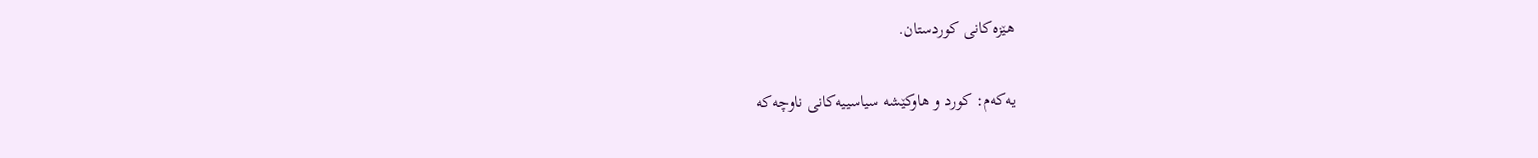هێزه‌كانی كوردستان.

یه‌كه‌م: كورد و هاوكێشه‌ سیاسییه‌كانی ناوچه‌كه‌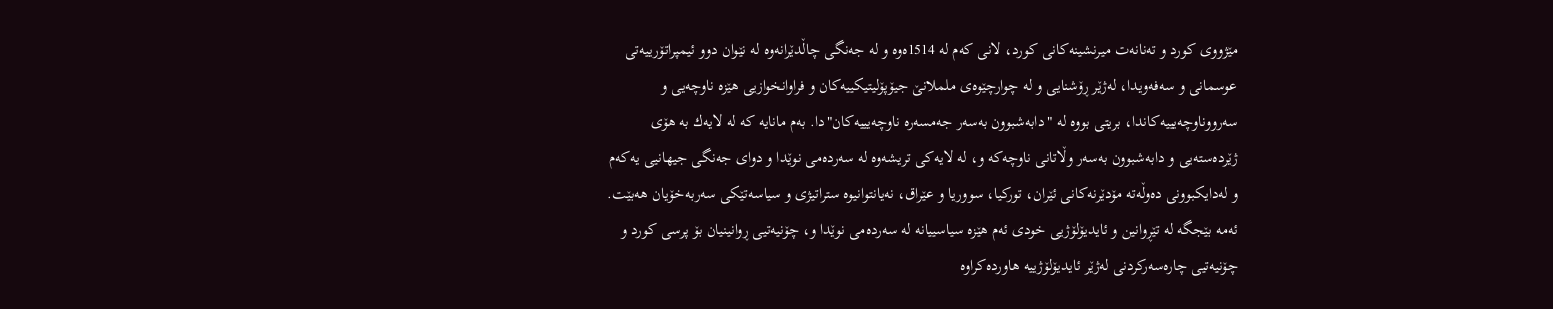مێژووی كورد و ته‌نانه‌ت میرنشینه‌كانی كورد، لانی كه‌م له‌ 1514ه‌وه‌ و له‌ جه‌نگی چاڵدێرانه‌وه‌ له‌ نێوان دوو ئیمپراتۆرییه‌تی عوسمانی و سه‌فه‌ویدا‌، له‌ژێر ڕۆشنایی و له‌ چوارچێوه‌ی ململانێ‌ جیۆپۆلیتیكییه‌كان و فراوانخوازیی هێزه‌ ناوچه‌یی و سه‌رووناوچه‌یییه‌كاندا،‌ بریتی بووه‌ له‌ "دابه‌شبوون به‌سه‌ر جه‌مسه‌ره‌ ناوچه‌یییه‌كان"دا. به‌م مانایه‌ كه‌ له ‌لایه‌ك به‌ هۆی ژێرده‌سته‌یی و دابه‌شبوون به‌سه‌ر وڵاتانی ناوچه‌كه‌ و، له ‌لایه‌كی تریشه‌وه‌ له ‌سه‌رده‌می نوێدا و‌ دوای جه‌نگی جیهانیی یه‌كه‌م و له‌دایكبوونی ده‌وڵه‌ته‌ مۆدێرنه‌كانی ئێران، توركیا، سووریا و عێراق، نه‌یانتوانیوه‌ ستراتیژی و سیاسه‌تێكی سه‌ربه‌خۆیان هه‌بێت. ئه‌مه‌ بێجگه‌ له‌ تێڕوانین و ئایدیۆلۆژیی خودی ئه‌م هێزه‌ سیاسییانه‌ له‌ سه‌رده‌می نوێدا و، چۆنیه‌تیی ڕوانینیان بۆ پرسی كورد و چۆنیه‌تیی چاره‌سه‌ركردنی له‌ژێر ئایدیۆلۆژییه‌ هاورده‌كراوه‌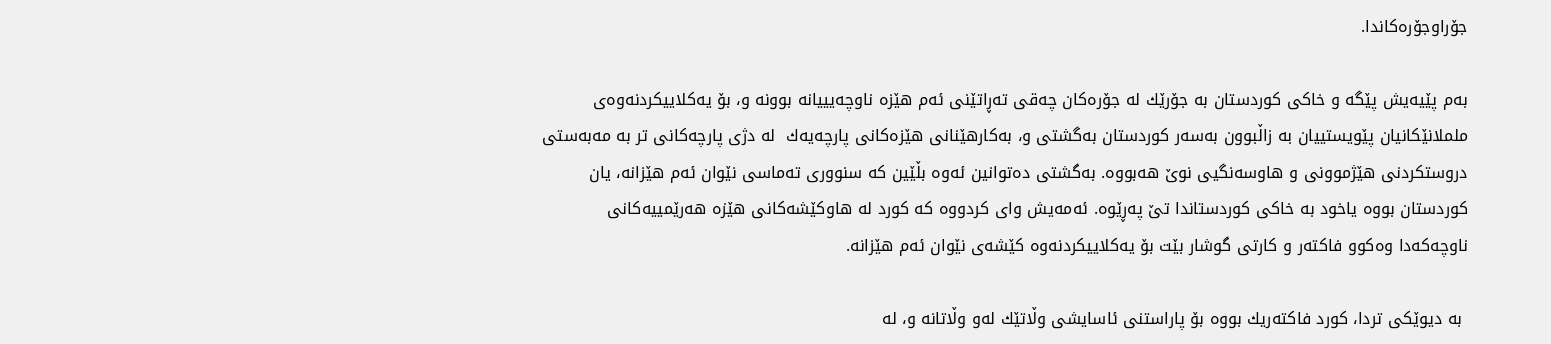جۆراوجۆره‌كاندا‌.

به‌م پێیه‌یش پێگه‌ و خاكی كوردستان به‌ جۆرێك له‌ جۆره‌كان چه‌قی ته‌ڕاتێنی ئه‌م هێزه‌ ناوچه‌یییانه‌ بوونه‌ و، بۆ یه‌كلاییكردنه‌وه‌ی ململانێكانیان پێویستییان به‌ زاڵبوون به‌سه‌ر كوردستان به‌گشتی و، به‌كارهێنانی هێزه‌كانی پارچه‌یه‌ك  له‌ دژی پارچه‌كانی تر به‌ مه‌به‌ستی دروستكردنی هێژموونی و هاوسه‌نگیی نوێ هه‌بووه‌. به‌گشتی ده‌توانین ئه‌وه‌ بڵێین كه‌ سنووری ته‌ماسی نێوان ئه‌م هێزانه‌، یان كوردستان بووه‌ یاخود به‌ خاكی كوردستاندا تێ په‌ڕێوه‌. ئه‌مه‌یش وای كردووه‌ كه‌ كورد له‌ هاوكێشه‌كانی هێزه‌ هه‌رێمییه‌كانی ناوچه‌كه‌دا وه‌كوو فاكته‌ر و كارتی گوشار بێت بۆ یه‌كلاییكردنه‌وه‌ كێشه‌ی نێوان ئه‌م هێزانه‌.

 به‌ دیوێكی تردا، كورد فاكته‌ریك بووه‌ بۆ پاراستنی ئاسایشی وڵاتێك له‌و وڵاتانه‌ و، له‌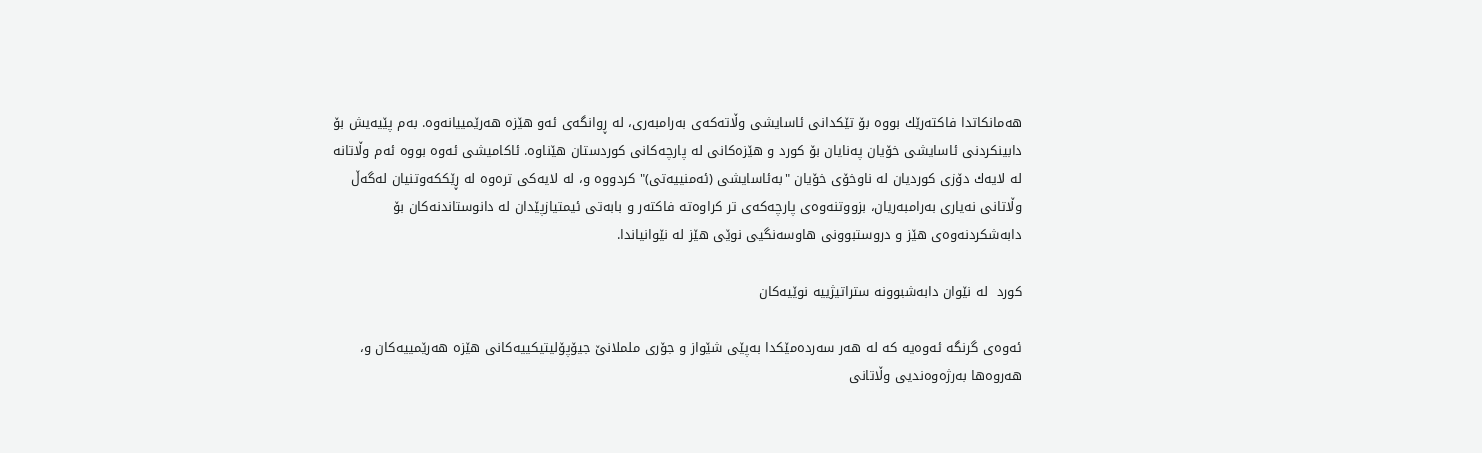هه‌مانكاتدا فاكته‌رێك بووه‌ بۆ تێكدانی ئاسایشی وڵاته‌كه‌ی به‌رامبه‌ری، له‌ ڕوانگه‌ی ئه‌و هێزه‌ هه‌رێمییانه‌وه‌‌. به‌م پێیه‌یش بۆ دابینكردنی ئاسایشی خۆیان په‌نایان بۆ كورد و هێزه‌كانی له‌ پارچه‌كانی كوردستان هێناوه‌. ئاكامیشی ئه‌وه‌ بووه‌ ئه‌م وڵاتانه‌ له ‌لایه‌ك دۆزی كوردیان له‌ ناوخۆی خۆیان "به‌ئاسایشی (ئه‌منییه‌تی)" كردووه‌‌ و، له ‌لایه‌كی تره‌وه‌ له‌ ڕێككه‌وتنیان له‌گه‌ڵ وڵاتانی نه‌یاری به‌رامبه‌ریان، بزووتنه‌وه‌ی پارچه‌كه‌ی تر كراوه‌ته‌ فاكته‌ر و بابه‌تی ئیمتیازپێدان له‌ دانوستاندنه‌كان بۆ دابه‌شكردنه‌وه‌ی هێز و دروستبوونی هاوسه‌نگیی نوێی هێز له‌ نێوانیاندا.

كورد  له‌ نێوان دابه‌شبوونه‌ ستراتیژییه نوێیه‌‌كان

ئه‌وه‌ی گرنگه‌ ئه‌وه‌یه‌ كه‌ له‌ هه‌ر سه‌رده‌مێكدا به‌پێی شێواز و جۆری ململانێ‌ جیۆپۆلیتیكییه‌كانی هێزه‌ هه‌رێمییه‌‌كان و، هه‌روه‌ها به‌رژه‌وه‌ندیی وڵاتانی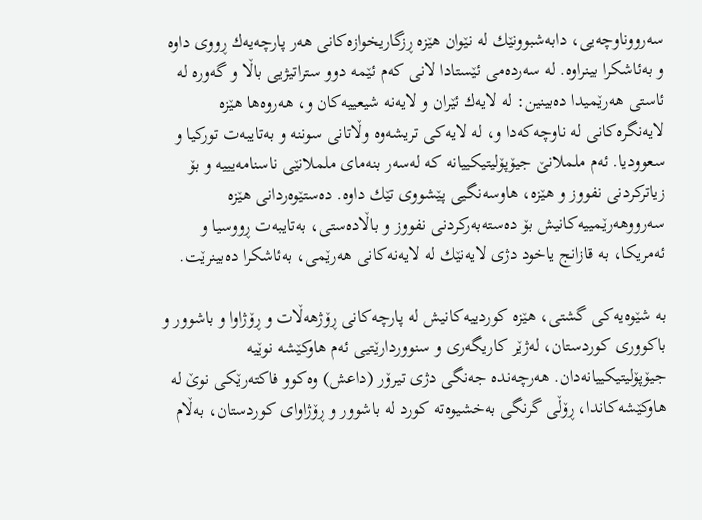سه‌رووناوچه‌یی، دابه‌شبوونێك له‌ نێوان هێزه‌ ڕزگاریخوازه‌كانی هه‌ر پارچه‌یه‌ك ڕووی داوه و به‌ئاشكرا بینراوه‌. له‌ سه‌رده‌می ئێستادا لانی كه‌م ئێمه‌ دوو ستراتیژیی باڵا و گه‌وره له‌ ئاستی هه‌رێمیدا‌ ده‌بینین: له ‌لایه‌ك ئێران و لایه‌نه‌ شیعییه‌كان و، هه‌روه‌ها هێزه‌ لایه‌نگره‌كانی له‌ ناوچه‌كه‌دا‌ و، له ‌لایه‌كی تریشه‌وه‌ وڵاتانی سوننه‌ و به‌تایبه‌ت توركیا و سعوودیا. ئه‌م ململانێ جیۆپۆلیتیكییانه‌ كه‌ له‌سه‌ر بنه‌مای ململانێی ناسنامه‌یییه‌ و بۆ زیاتركردنی نفووز و هێزه‌، هاوسه‌نگیی پێشووی تێك داوه‌. ده‌ستێوه‌ردانی هێزه‌ سه‌رووهه‌رێمییه‌كانیش بۆ ده‌سته‌به‌ركردنی نفووز و باڵاده‌ستی، به‌تایبه‌ت ڕووسیا و ئه‌مریكا، به‌ قازانج یاخود دژی لایه‌نێك له‌ لایه‌نه‌كانی هه‌رێمی، به‌ئاشكرا ده‌بینرێت.

به‌ شێوه‌یه‌كی گشتی، هێزه‌ كوردییه‌كانیش له‌ پارچه‌كانی ڕۆژهه‌ڵات و ڕۆژاوا و باشوور و باكووری كوردستان، له‌ژێر كاریگه‌ری و سنووردارێتیی ئه‌م هاوكێشه‌ نوێیه‌ جیۆپۆلیتیكییانه‌دان. هه‌رچه‌نده‌ جه‌نگی دژی تیرۆر (داعش) وه‌كوو فاكته‌رێكی نوێ له‌ هاوكێشه‌كاندا، ڕۆڵی گرنگی به‌خشیوه‌ته‌ كورد له‌ باشوور و ڕۆژاوای كوردستان، به‌ڵام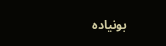بونیاده‌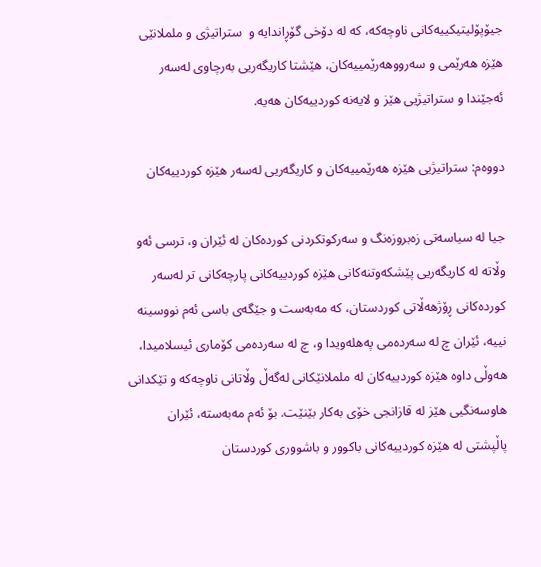جیۆپۆلیتیكییه‌كانی ناوچه‌كه،‌ كه‌ له‌ دۆخی گۆڕاندایه‌ و  ستراتیژی و ململانێی هێزه‌ هه‌رێمی و سه‌رووهه‌رێمییه‌كان، هێشتا كاریگه‌ریی به‌رچاوی له‌سه‌ر ئه‌جێندا و ستراتیژیی هێز و لایه‌نه‌ كوردییه‌كان هه‌یه‌.

دووه‌م: ستراتیژیی هێزه‌ هه‌رێمییه‌كان و كاریگه‌ریی له‌سه‌ر هێزه‌ كوردییه‌كان

جیا له‌ سیاسه‌تی زه‌بروزه‌نگ و سه‌ركوتكردنی كورده‌كان له‌ ئێران و، ‌ترسی ئه‌و وڵاته‌ له‌ كاریگه‌ریی پێشكه‌وتنه‌كانی هێزه‌ كوردییه‌كانی پارچه‌كانی تر له‌سه‌ر كورده‌كانی ڕۆژهه‌ڵاتی كوردستان، كه‌ مه‌به‌ست و جێگه‌ی باسی ئه‌م نووسینه‌ نییه‌، ئێران چ له‌ سه‌رده‌می په‌هله‌ویدا و، چ له‌ سه‌رده‌می كۆماری ئیسلامیدا، هه‌وڵی داوه‌ هێزه‌ كوردییه‌كان له‌ ململانێكانی له‌گه‌ڵ وڵاتانی ناوچه‌كه‌ و تێكدانی هاوسه‌نگیی هێز له‌ قازانجی خۆی به‌كار بێنێت. بۆ ئه‌م مه‌به‌سته،‌ ئێران پاڵپشتی له‌ هێزه‌ كوردییه‌كانی باكوور و باشووری كوردستان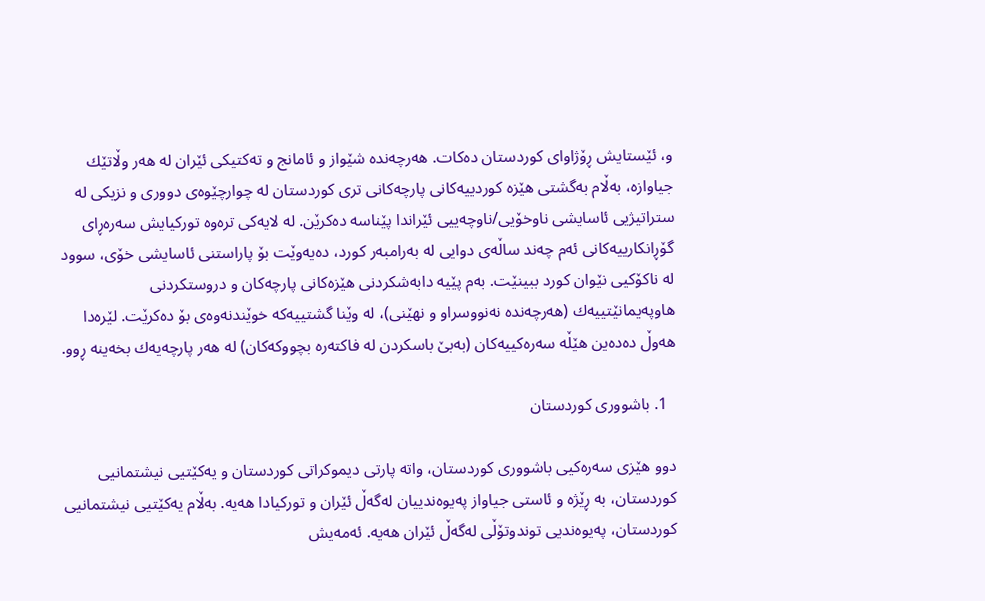و، ئێستایش ڕۆژاوای كوردستان ده‌كات. هه‌رچه‌نده‌ شێواز و ئامانج و ته‌كتیكی ئێران له‌ هه‌ر وڵاتێك جیاوازه،‌ به‌ڵام به‌گشتی هێزه‌ كوردییه‌كانی پارچه‌كانی تری كوردستان له‌ چوارچێوه‌ی دووری و نزیكی له‌ ستراتیژیی ئاسایشی ناوخۆیی/ناوچه‌ییی ئێراندا پێناسه‌ ده‌كرێن. له ‌لایه‌كی تره‌وه‌ توركیایش سه‌ره‌ڕای گۆڕانكارییه‌كانی ئه‌م چه‌ند ساڵه‌ی دوایی له‌ به‌رامبه‌ر كورد، ده‌یه‌وێت بۆ پاراستنی ئاسایشی خۆی، سوود له‌ ناكۆكیی نێوان كورد ببینێت. به‌م پێیه‌ دابه‌شكردنی هێزه‌كانی پارچه‌كان و دروستكردنی هاوپه‌یمانێتییه‌ك (هه‌ر‌چه‌نده‌ نه‌نووسراو و نهێنی)، له‌ وێنا گشتییه‌كه‌ خوێندنه‌وه‌ی بۆ ده‌كرێت. لێره‌دا هه‌وڵ ده‌ده‌ین هێڵه‌ سه‌ره‌كییه‌كان (به‌بێ باسكردن له‌ فاكته‌ره‌ بچووكه‌كان) له‌ هه‌ر پارچه‌یه‌ك بخه‌ینه ‌ڕوو.

  1. باشووری كوردستان

دوو هێزی سه‌ره‌كیی باشووری كوردستان، واته‌ پارتی دیموكراتی كوردستان و یه‌كێتیی نیشتمانیی كوردستان، به‌ ڕێژه‌ و ئاستی جیاواز په‌یوه‌ندییان له‌گه‌ڵ ئێران و توركیادا هه‌یه‌. به‌ڵام یه‌كێتیی نیشتمانیی كوردستان، په‌یوه‌ندیی توندوتۆڵی له‌گه‌ڵ ئێران هه‌یه‌. ئه‌مه‌یش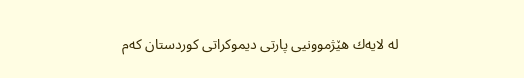له ‌لایه‌ك هێژموونیی پارتی دیموكراتی كوردستان كه‌م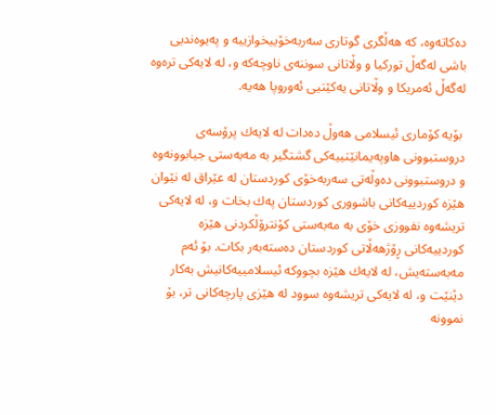ده‌كاته‌وه‌، كه‌ هه‌ڵگری گوتاری سه‌ربه‌خۆییخو‌ازییه‌ و په‌یوه‌ندیی باشی له‌گه‌ڵ توركیا و وڵاتانی سوننه‌ی ناوچه‌كه‌ و، له ‌لایه‌كی تره‌وه‌ له‌گه‌ڵ ئه‌مریكا و وڵاتانی یه‌كێتیی ئه‌وروپا هه‌یه‌.

 بۆیه‌ كۆماری ئیسلامی هه‌وڵ ده‌دات له ‌لایه‌ك پرۆسه‌ی دروستبوونی هاوپه‌یمانێتییه‌كی گشتگیر به‌ مه‌به‌ستی جیابوونه‌وه‌ و دروستبوونی ده‌وڵه‌تی سه‌ربه‌خۆی كوردستان له‌ عێراق له ‌نێوان هێزه‌ كوردییه‌كانی باشووری كوردستان په‌ك بخات و، له ‌لایه‌كی تریشه‌وه‌ نفووزی خۆی به ‌مه‌به‌ستی كۆنترۆڵكردنی هێزه‌ كوردییه‌كانی ڕۆژهه‌ڵاتی كوردستان ده‌سته‌به‌ر بكات. بۆ ئه‌م مه‌به‌سته‌یش، له ‌لایه‌ك هێزه‌ بچووكه‌ ئیسلامییه‌كانیش به‌كار دێنێت و، له ‌لایه‌كی تریشه‌وه‌ سوود له‌ هێزی پارچه‌كانی تر، بۆ نموونه‌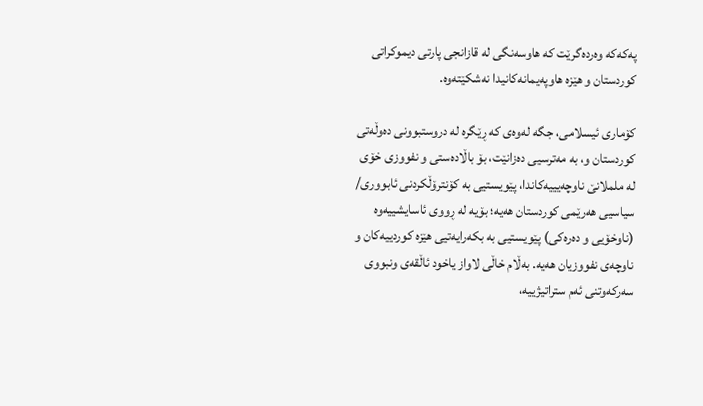په‌كه‌كه‌ وه‌رده‌گرێت كه‌ هاوسه‌نگی له‌ قازانجی پارتی دیموكراتی كوردستان و هێزه‌ هاوپه‌یمانه‌كانیدا نه‌شكێته‌وه‌.

كۆماری ئیسلامی، جگه‌ له‌وه‌ی كه ڕێگره‌ له‌ دروستبوونی ده‌وڵه‌تی كوردستان و، به‌ مه‌ترسیی ده‌زانێت، بۆ باڵاده‌ستی و نفووزی خۆی له‌ ململانێ ناوچه‌یییه‌كاندا، پێویستیی به‌ كۆنترۆڵكردنی ئابووری/ سیاسیی هه‌رێمی كوردستان هه‌یه‌؛ بۆیه‌ له‌ ڕووی ئاسایشییه‌وه‌ (ناوخۆیی و ده‌ره‌كی) پێویستیی به‌ بكه‌رایه‌تیی هێزه‌ كوردییه‌‌كان و ناوچه‌ی نفووزیان هه‌یه‌. به‌ڵام خاڵی لاواز یاخود ئاڵقه‌ی ونبووی سه‌ركه‌وتنی ئه‌م ستراتیژییه،‌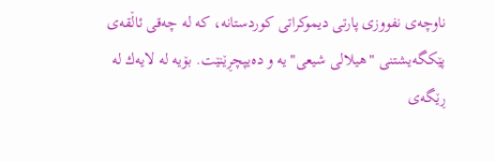ناوچه‌ی نفووزی پارتی دیموكراتی كوردستانه،‌ كه‌ له‌ چه‌قی ئاڵقه‌ی پێكگه‌یشتنی "هیلالی شیعی"یه‌ و ده‌یپچڕێنێت. بۆیه‌ له ‌لایه‌ك له‌‌ ڕێگه‌ی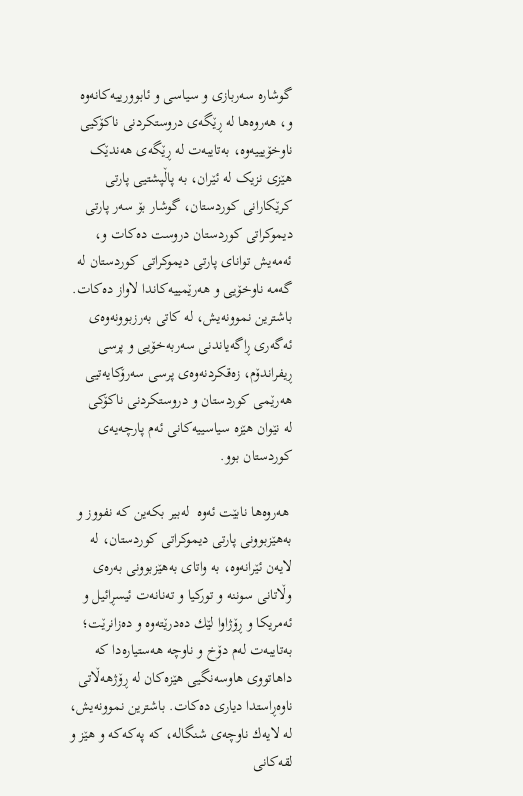گوشاره‌ سه‌ربازی و سیاسی و ئابوورییه‌كانه‌وه‌ و، هه‌روه‌ها له ‌ڕێگه‌ی دروستكردنی ناكۆكیی ناوخۆیییه‌وه‌، به‌تایبه‌ت له‌ ڕێگه‌ی هەندێک هێزی نزیک لە ئێران‌، به‌ پاڵپشتیی پارتی كرێكارانی كوردستان، گوشار بۆ سه‌ر پارتی دیموكراتی كوردستان دروست ده‌كات و، ئه‌مه‌یش توانای پارتی دیموكراتی كوردستان له‌ گه‌مه‌ ناوخۆیی و هه‌رێمییه‌كاندا لاواز ده‌كات. باشترین نموونه‌یش، له‌ كاتی به‌رزبوونه‌وه‌ی ئه‌گه‌ری ڕاگه‌یاندنی سه‌ربه‌خۆیی و پرسی ڕیفراندۆم، زه‌قكردنه‌وه‌ی پرسی سه‌رۆكایه‌تیی هه‌رێمی كوردستان و دروستكردنی ناكۆكی له ‌نێوان هێزه‌ سیاسییه‌كانی ئه‌م پارچه‌یه‌ی كوردستان بوو.

 هه‌روه‌ها نابێت ئه‌وه‌  له‌بیر بكه‌ین كه‌ نفووز و به‌هێزبوونی پارتی دیموكراتی كوردستان، له‌ لایه‌ن‌ ئێرانه‌وه، به‌ واتای به‌هێزبوونی به‌ره‌ی وڵاتانی سوننه‌ و توركیا و ته‌نانه‌ت ئیسڕائیل و ئه‌مریكا و ڕۆژاوا لێك ده‌درێته‌وه‌ و ده‌زانرێت؛ به‌تایبه‌ت له‌م دۆخ و ناوچه‌ هه‌ستیاره‌دا كه‌ داهاتووی هاوسه‌نگیی هێزه‌كان له‌ ڕۆژهه‌ڵاتی ناوه‌ڕاستدا دیاری ده‌كات. باشترین نموونه‌یش، له ‌لایه‌ك ناوچه‌ی شنگاله، كه‌ په‌كه‌كه‌ و هێز و لقه‌كانی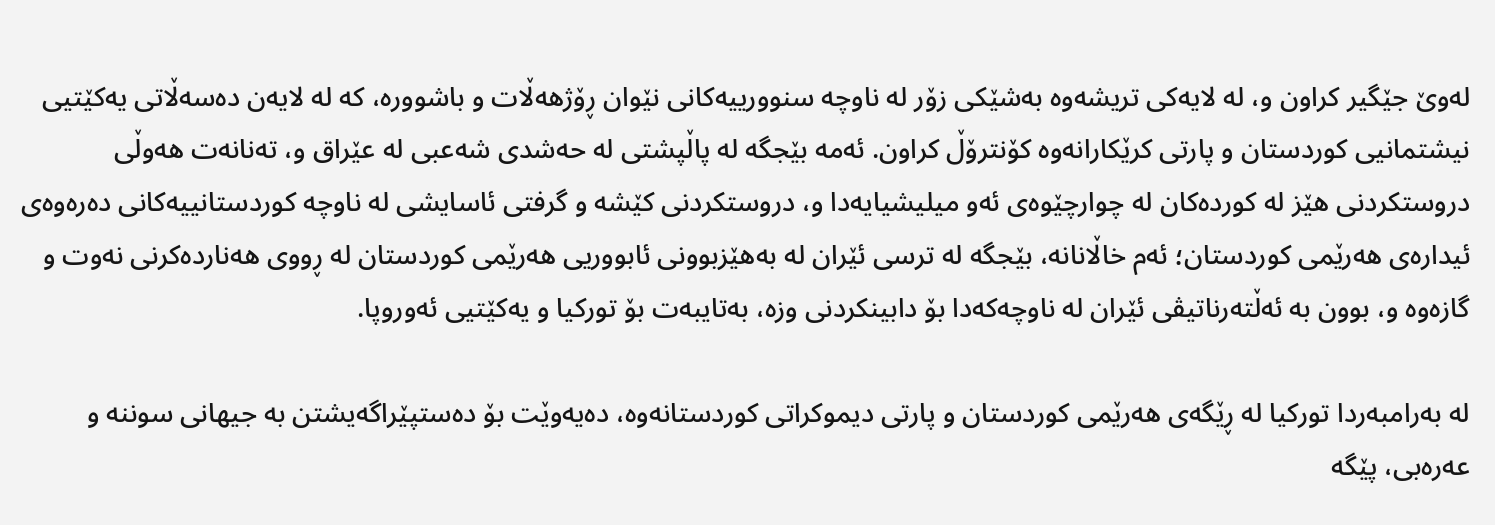له‌وێ جێگیر كراون و، له ‌لایه‌كی تریشه‌وه‌ به‌شێكی زۆر له‌ ناوچه‌ سنوورییه‌كانی نێوان ڕۆژهه‌ڵات و باشووره،‌ كه‌ له‌ لایه‌ن‌ ده‌سه‌ڵاتی یه‌كێتیی نیشتمانیی كوردستان و پارتی كرێكارانه‌وه‌ كۆنترۆڵ كراو‌ن‌. ئه‌مه‌ بێجگه‌ له‌ پاڵپشتی له‌ حه‌شدی شه‌عبی له‌ عێراق و، ته‌نانه‌ت هه‌وڵی دروستكردنی هێز له‌ كورده‌كان له‌ چوارچێوه‌ی ئه‌و میلیشیایه‌دا و، دروستكردنی كێشه‌ و گرفتی ئاسایشی له‌ ناوچه‌ كوردستانییه‌كانی ده‌ره‌وه‌ی ئیداره‌ی هه‌رێمی كوردستان؛ ئه‌م خاڵانانه‌، بێجگه‌ له‌ ‌ترسی ئێران له‌ به‌هێزبوونی ئابووریی هه‌رێمی كوردستان له ‌ڕووی هه‌نارده‌كرنی نه‌وت و گازه‌وه‌ و، بوون به‌ ئه‌ڵته‌ر‌ناتیڤی ئێران له‌ ناوچه‌كه‌دا بۆ دابینكردنی وزه،‌ به‌تایبه‌ت بۆ توركیا و یه‌كێتیی ئه‌وروپا.

له ‌به‌رامبه‌ردا توركیا له‌ ڕێگه‌ی هه‌رێمی كوردستان و پارتی دیموكراتی كوردستانه‌وه‌، ده‌یه‌وێت بۆ ده‌ستپێراگه‌یشتن به‌ جیهانی سوننه‌ و عه‌ره‌بی، پێگه‌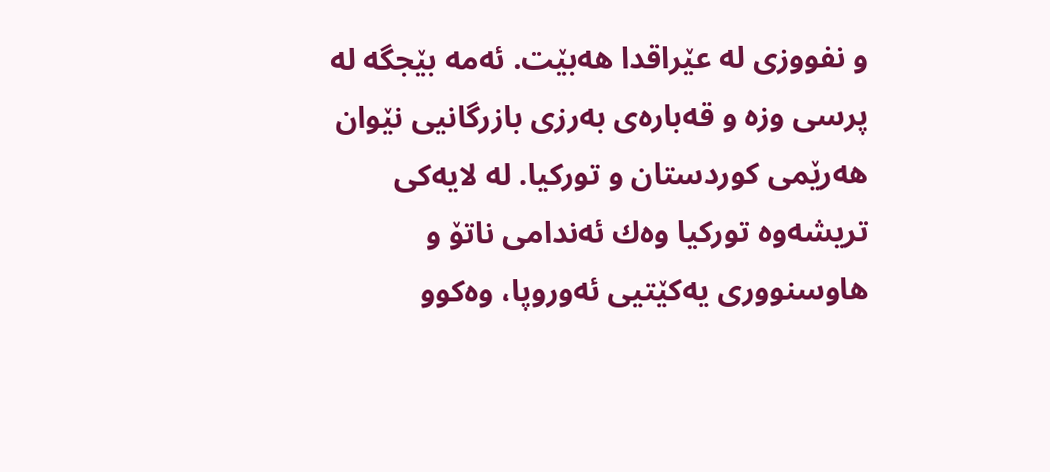و نفووزی له‌ عێراقدا هه‌بێت. ئه‌مه‌ بێجگه‌ له‌ پرسی وزه‌ و قه‌باره‌ی به‌رزی بازرگانیی نێوان هه‌رێمی كوردستان و توركیا. له ‌لایه‌كی تریشه‌وه‌ توركیا وه‌ك ئه‌ندامی ناتۆ و هاوسنووری یه‌كێتیی ئه‌وروپا، وه‌كوو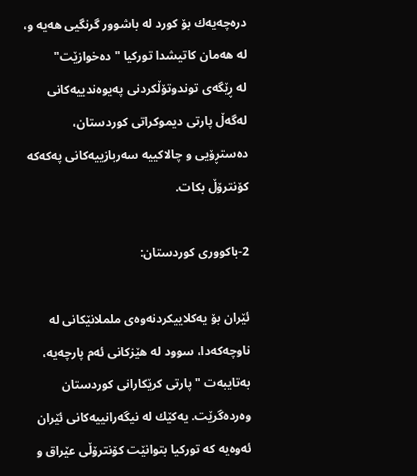دره‌چه‌یه‌ك بۆ كورد له‌ باشوور گرنگیی هه‌یه‌ و، له‌ هه‌مان كاتیشدا توركیا "ده‌خوازێت" له ‌ڕێگه‌ی توندوتۆڵكردنی په‌یوه‌ندییه‌كانی له‌گه‌ڵ پارتی دیموكراتی كوردستان، ده‌ستڕۆیی و چالاكییه سه‌ربازییه‌‌كانی په‌كه‌كه‌ كۆنترۆڵ بكات.

2-باكووری كوردستان:

ئێران بۆ یه‌كلاییكردنه‌وه‌ی ململانێكانی له‌ ناوچه‌كه‌دا، سوود له‌ هێزكانی ئه‌م پارچه‌یه،‌ به‌تایبه‌ت "پارتی كرێكارانی كوردستان وه‌رده‌گرێت. یه‌كێك له‌ نیگه‌رانییه‌‌كانی ئێران ئه‌وه‌یه‌ كه‌ توركیا بتوانێت كۆنترۆڵی عێراق و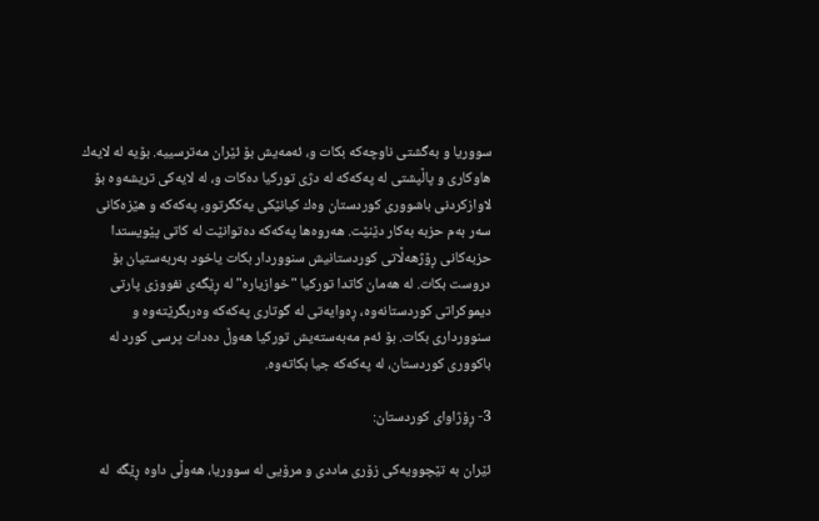سووریا و به‌گشتی ناوچه‌كه‌ بكات و، ئه‌مه‌یش بۆ ئێران مه‌ترسییه‌. بۆیه‌ له ‌لایه‌ك هاوكاری و پاڵپشتی له‌ په‌كه‌كه‌ له‌ دژی توركیا ده‌كات و، له ‌لایه‌كی تریشه‌وه‌ بۆ لاوازكردنی باشووری كوردستان وه‌ك كیانێكی یه‌كگرتوو، په‌كه‌كه‌ و هێزه‌كانی سه‌ر به‌م حزبه‌ به‌كار دێنێت. هه‌روه‌ها په‌كه‌كه‌ ده‌توانێت له‌ كاتی پێویستدا حزبه‌كانی ڕۆژهه‌ڵاتی كوردستانیش سنووردار بكات یاخود به‌ربه‌ستیان بۆ دروست بكات. له‌ هه‌مان كاتدا توركیا "خوازیاره" له‌ ڕێگه‌ی نفووزی پارتی دیموكراتی كوردستانه‌وه‌، ڕه‌وایه‌تی له‌ گوتاری په‌كه‌كه‌ وەر‌بگرێته‌وه‌ و سنوورداری بكات. بۆ ئه‌م مه‌به‌سته‌یش‌ توركیا هه‌وڵ ده‌دات پرسی كورد له‌ باكووری كوردستان، له‌ په‌كه‌كه‌ جیا بكاته‌وه‌.

3- ڕۆژاوای كوردستان:

ئێران به‌ تێچوویه‌كی زۆری ماددی و مرۆیی له‌ سووریا، هه‌وڵی داوه‌ ڕێگه‌  له‌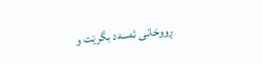ڕووخانی ئه‌سه‌د بگرێت و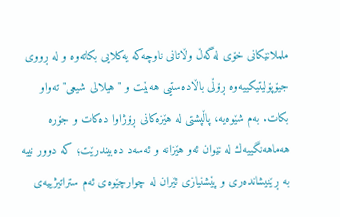ململانێكانی خۆی له‌گه‌ڵ وڵاتانی ناوچه‌كه‌ یه‌كلایی بكاته‌وه‌ و له‌ ڕووی جیۆپۆلیتیكییه‌وه‌ ڕۆڵی باڵاده‌ستیی هه‌بێت و "هیلالی شیعی" ته‌واو بكات. به‌م شێوه‌یه‌‌، پاڵپشتی له‌ هێزه‌كانی ڕۆژاوا ده‌كات و جۆره‌ هه‌ماهه‌نگییه‌ك له‌ نێوان ئه‌و هێزانه‌ و ئه‌سه‌د ده‌بیندرێت؛ كه‌ دوور نییه‌ به‌ ڕێنیشانده‌ری و پێشنیازی ئێران له‌ چوارچێوه‌ی ئه‌م ستراتیژییه‌ی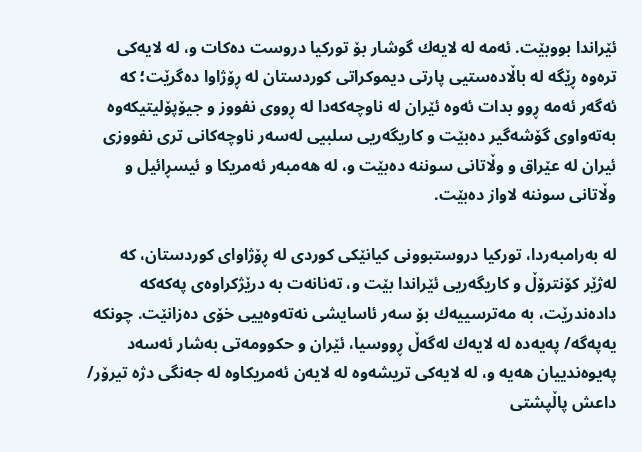ئێراندا بووبێت. ئه‌مه‌ له ‌لایه‌ك گوشار بۆ توركیا دروست ده‌كات و، له ‌لایه‌كی تره‌وه‌ ڕێگه‌ له‌ باڵاده‌ستیی پارتی دیموكراتی كوردستان له‌ ڕۆژاوا ده‌گرێت؛ كه‌ ئه‌گه‌ر ئه‌مه‌ ڕوو بدات ئه‌وه‌ ئێران له‌ ناوچه‌كه‌دا‌ له‌ ڕووی نفووز و جیۆپۆلیتیكه‌وه‌ به‌ته‌واوی گۆشه‌گیر ده‌بێت و كاریگه‌ریی سلبیی له‌سه‌ر ناوچه‌كانی تری نفووزی ئیران له‌ عێراق و وڵاتانی سوننه‌ ده‌بێت و، له ‌هه‌مبه‌ر ئه‌مریكا و ئیسڕائیل و وڵاتانی سوننه‌ لاواز ده‌بێت.

له‌ به‌رامبه‌ردا، توركیا دروستبوونی كیانێكی كوردی له‌ ڕۆژاوای كوردستان، كه‌ له‌ژێر كۆنترۆڵ و كاریگه‌ریی ئێراندا بێت‌ و، ته‌نانه‌ت به‌ درێژكراوه‌ی په‌كه‌كه‌ داده‌ندرێت، به‌ مه‌ترسییه‌ك بۆ سه‌ر ئاسایشی نه‌ته‌وه‌ییی خۆی ده‌زانێت. چونكه‌ یه‌په‌گه‌/ په‌یه‌ده‌ له ‌لایه‌ك له‌گه‌ڵ ڕووسیا، ئێران و حكوومه‌تی به‌شار ئه‌سه‌د‌ په‌یوه‌ندییان هه‌یه‌ و، له ‌لایه‌كی تریشه‌وه‌ له‌ لایه‌ن‌ ئه‌مریكاوه‌ له‌ جه‌نگی دژه‌ تیرۆر/ داعش پاڵپشتی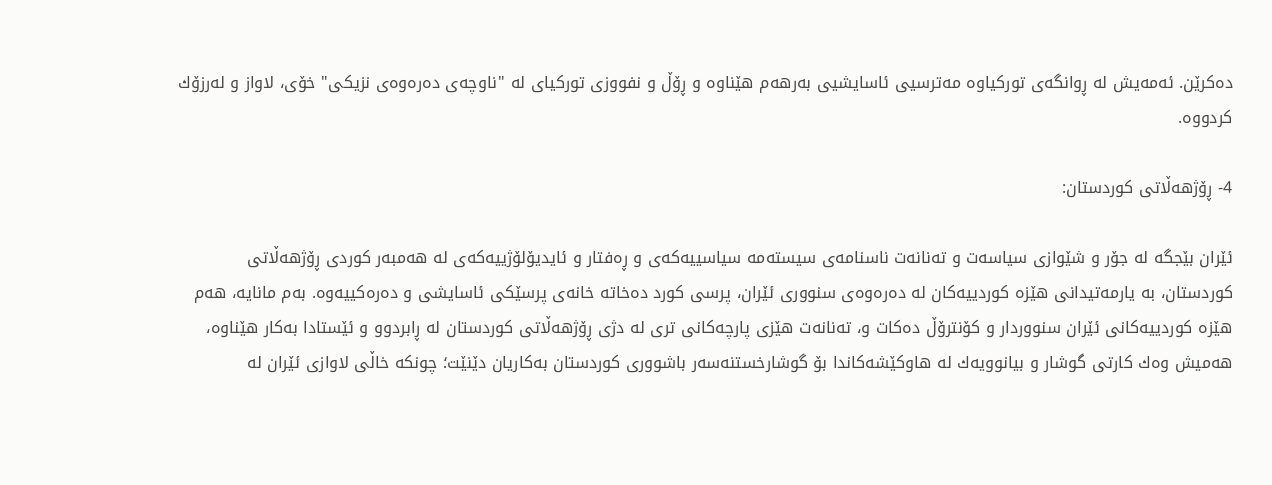ده‌كرێن. ئه‌مه‌یش له ‌ڕوانگه‌ی توركیاوه‌ مه‌ترسیی ئاسایشیی به‌رهه‌م هێناوه‌ و ڕۆڵ و نفووزی توركیای له‌ "ناوچه‌ی ده‌ره‌وه‌ی نزیكی" خۆی، لاواز و له‌رزۆك كردووه‌.

4- ڕۆژهه‌ڵاتی كوردستان:

ئێران بێجگه‌ له‌ جۆر و شێوازی سیاسه‌ت و ته‌نانه‌ت ناسنامه‌ی سیسته‌مه‌ سیاسییه‌كه‌ی و ڕه‌فتار و ئایدیۆلۆژییه‌كه‌ی له‌ هه‌مبه‌ر كوردی ڕۆژهه‌ڵاتی كوردستان، به‌ یارمه‌تیدانی هێزه‌ كوردییه‌كان له‌ ده‌ره‌وه‌ی سنووری ئێران، پرسی كورد ده‌خاته‌ خانه‌ی پرسێكی ئاسایشی و ده‌ره‌كییه‌وه‌. به‌م مانایه،‌ هه‌م هێزه‌ كوردییه‌كانی ئێران سنووردار و كۆنترۆڵ ده‌كات و، ته‌نانه‌ت هێزی پارچه‌كانی تری له‌ دژی ڕۆژهه‌ڵاتی كوردستان له‌ ڕابردوو و ئێستادا به‌كار هێناوه‌، هه‌میش وه‌ك كارتی گوشار و بیانوویه‌ك له‌ هاوكێشه‌كاندا بۆ گوشارخستنه‌سه‌ر باشووری كوردستان به‌كاریان دێنێت؛ چونكه‌ خاڵی لاوازی ئێران له‌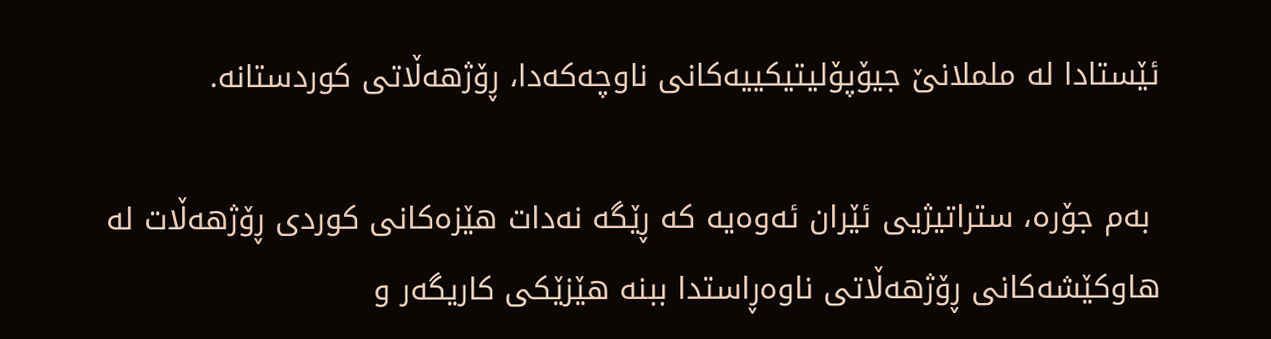ئێستادا له‌ ململانێ‌ جیۆپۆلیتیكییه‌كانی ناوچه‌كه‌دا، ڕۆژهه‌ڵاتی كوردستانه‌.

 به‌م جۆره‌،‌ ستراتیژیی ئێران ئه‌وه‌یه‌ كه‌ ڕێگه‌ نه‌دات هێزه‌كانی كوردی‌ ڕۆژهه‌ڵات له‌ هاوكێشه‌كانی ڕۆژهه‌ڵاتی ناوه‌ڕاستدا ببنه‌‌ هێزێكی كاریگه‌ر و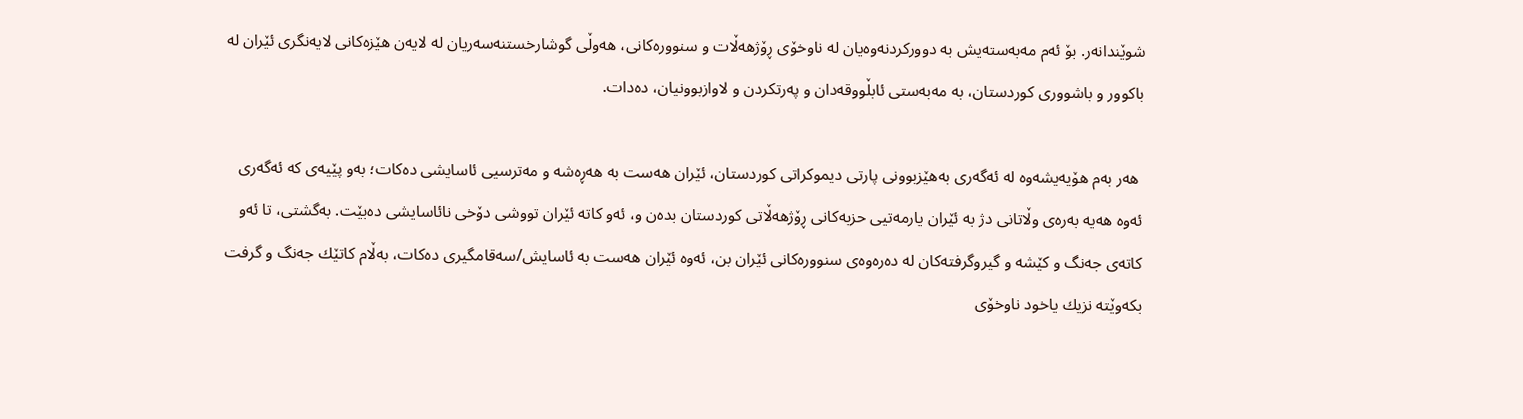شوێندانه‌ر. بۆ ئه‌م مه‌به‌سته‌یش به‌ دووركردنه‌وه‌یان له‌ ناوخۆی ڕۆژهه‌ڵات و سنووره‌كانی، هه‌وڵی گوشارخستنه‌سه‌ریان له‌ لایه‌ن‌ هێزه‌كانی لایه‌نگری ئێران له‌ باكوور و باشووری كوردستان، به ‌مه‌به‌ستی ئابڵووقه‌دان و په‌رتكردن و لاوازبوونیان، ده‌دات.

 هه‌ر به‌م هۆیه‌یشه‌وه‌ له‌ ئه‌گه‌ری به‌هێزبوونی پارتی دیموكراتی كوردستان، ئێران هه‌ست به‌ هه‌ڕه‌شه‌ و مه‌ترسیی ئاسایشی ده‌كات؛ به‌و پێیه‌ی كه‌ ئه‌گه‌ری ئه‌وه‌ هه‌یه‌ به‌ره‌ی وڵاتانی دژ به‌ ئێران یارمه‌تیی حزبه‌كانی ڕۆژهه‌ڵاتی كوردستان بده‌ن و، ئه‌و كاته‌ ئێران تووشی دۆخی نائاسایشی ده‌بێت. به‌گشتی، تا ئه‌و كاته‌ی جه‌نگ و كێشه‌ و گیروگرفته‌كان له‌ ده‌ره‌وه‌ی سنووره‌كانی ئێران بن، ئه‌وه‌ ئێران هه‌ست به‌ ئاسایش/سه‌قامگیری ده‌كات، به‌ڵام كاتێك جه‌نگ و گرفت بكه‌وێته‌ نزیك یاخود ناوخۆی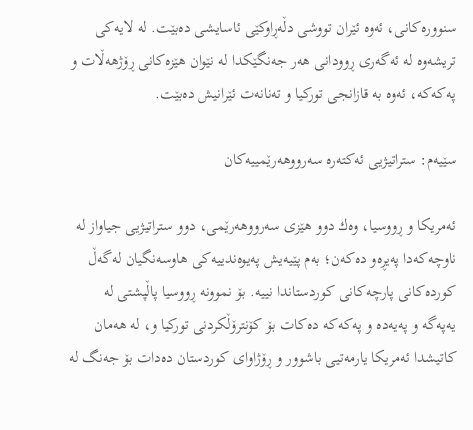سنووره‌كانی، ئه‌وه‌ ئێران تووشی دڵه‌ڕاوكێی ئاسایشی ده‌بێت. له ‌لایه‌كی تریشه‌وه‌ له‌ ئه‌گه‌ری ڕوودانی هه‌ر جه‌نگێكدا له‌ نێوان هێزه‌كانی ڕۆژهه‌ڵا‌ت و په‌كه‌كه،‌ ئه‌وه‌ به‌ قازانجی توركیا و ته‌نانه‌ت ئێرانیش ده‌بێت.

سێیه‌م: ستراتیژیی ئه‌كته‌ره‌‌ سه‌رووهه‌رێمییه‌كان

ئه‌مریكا و ڕووسیا، وه‌ك دوو هێزی سه‌رووهه‌رێمی، دوو ستراتیژیی جیاواز له‌ ناوچه‌كه‌دا په‌یڕه‌و ده‌كه‌ن؛ به‌م پێیه‌یش په‌یوه‌ندییه‌كی هاوسه‌نگیان له‌گه‌ڵ كورده‌كانی پارچه‌كانی كوردستاندا نییه‌. بۆ نموونه‌ ڕووسیا پاڵپشتی له‌ یه‌په‌گه‌ و په‌یه‌ده‌ و په‌كه‌كه‌ ده‌كات بۆ كۆنترۆڵكردنی توركیا و، له‌ هه‌مان كاتیشدا ئه‌مریكا یارمه‌تیی باشوور و‌ ڕۆژاوای كوردستان ده‌دات بۆ جه‌نگ له‌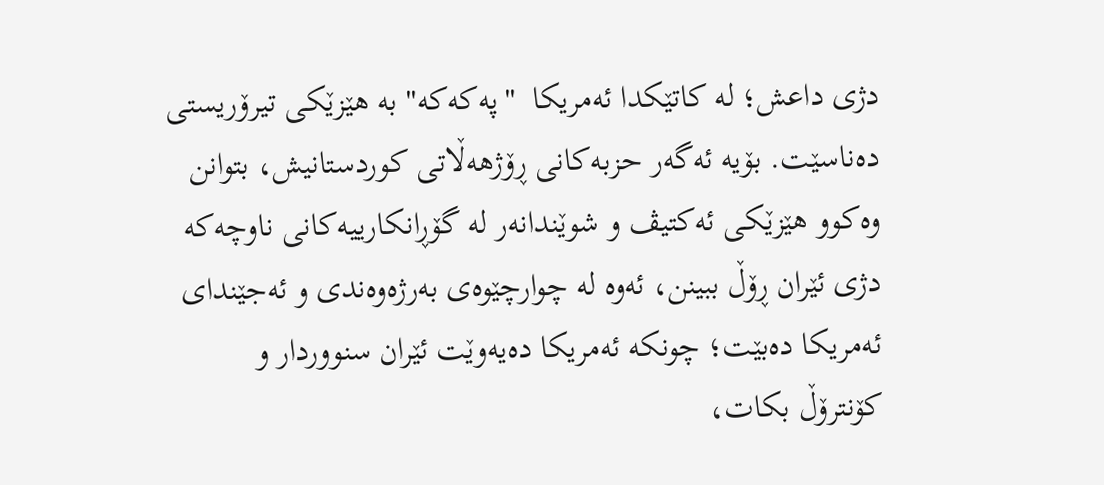دژی داعش؛ له‌ كاتێكدا ئه‌مریكا  "په‌كه‌كه‌" به‌ هێزێكی تیرۆریستی ده‌ناسێت. بۆیه‌ ئه‌گه‌ر حزبه‌كانی ڕۆژهه‌ڵاتی كوردستانیش، بتوانن وه‌كوو هێزێكی ئه‌كتیڤ و شوێندانه‌ر له‌ گۆڕانكارییه‌كانی ناوچه‌كه‌ دژی ئێران ڕۆڵ ببینن، ئه‌وه‌ له‌ چوارچێوه‌ی به‌رژه‌وه‌ندی و ئه‌جێندای ئه‌مریكا ده‌بێت؛ چونكه‌ ئه‌مریكا ده‌یه‌وێت ئێران سنووردار و كۆنترۆڵ بكات،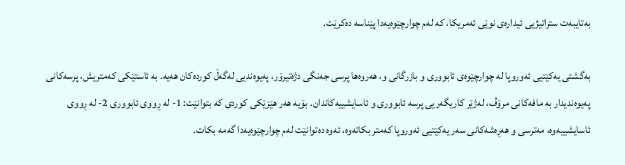به‌تایبه‌ت ستراتیژیی ئیداره‌ی نوێی ئه‌مریكا، كه‌ له‌م چوارچێوه‌یه‌دا پێناسه‌ ده‌كرێت.

به‌گشتی یه‌كێتیی ئه‌وروپا له‌ چوارچێوه‌ی ئابووری و بازرگانی و، هه‌روه‌ها پرسی جه‌نگی دژه‌تیرۆر، په‌یوه‌ندیی له‌گه‌ڵ كورده‌كان هه‌یه‌. به‌ ئاستێكی كه‌متریش، پرسه‌كانی په‌یوه‌ندیدار به‌ مافه‌كانی مرۆڤ، له‌ژێر كاریگه‌ریی پرسه‌ ئابووری و ئاسایشییه‌كاندان. بۆیه‌ هه‌ر هێزێكی كوردی كه‌ بتوانێت: 1- له‌ ڕووی ئابووری 2- له‌ ڕووی ئاسایشییه‌وه،‌ مه‌ترسی و هه‌ڕه‌شه‌كانی سه‌ر یه‌كێتیی ئه‌وروپا كه‌متر بكاته‌وه‌، ئه‌وه‌ ده‌توانێت له‌م چوارچێوه‌یه‌دا گه‌مه‌ بكات.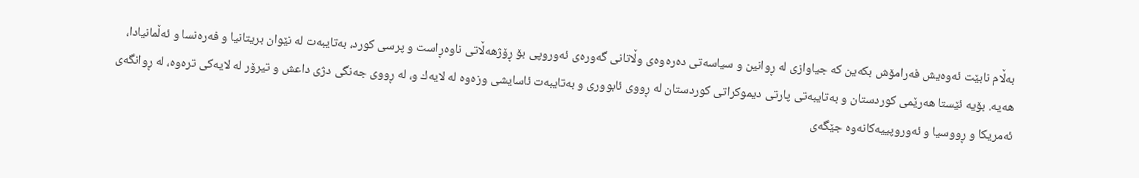به‌ڵام نابێت ئه‌وه‌یش فه‌رامۆش بكه‌ین كه‌ جیاوازی له‌ ڕوانین و سیاسه‌تی ده‌ره‌وه‌ی وڵاتانی گه‌وره‌ی ئه‌وروپی بۆ ڕۆژهه‌ڵاتی ناوه‌ڕاست و پرسی كورد، به‌تایبه‌ت له ‌نێوان بریتانیا و فه‌ره‌نسا و ئه‌ڵمانیادا، هه‌یه‌. بۆیه‌ ئێستا هه‌رێمی كوردستان و به‌تایبه‌تی پارتی دیموكراتی كوردستان له‌ ڕووی ئابووری و به‌تایبه‌ت ئاسایشی وزه‌وه‌‌ له ‌لایه‌ك و، له ‌ڕووی جه‌نگی دژی داعش و تیرۆر له‌ لایه‌كی تره‌وه،‌ له‌ ڕوانگه‌ی ئه‌مریكا و ڕووسیا و ئه‌وروپییه‌كانه‌وه‌ جێگه‌ی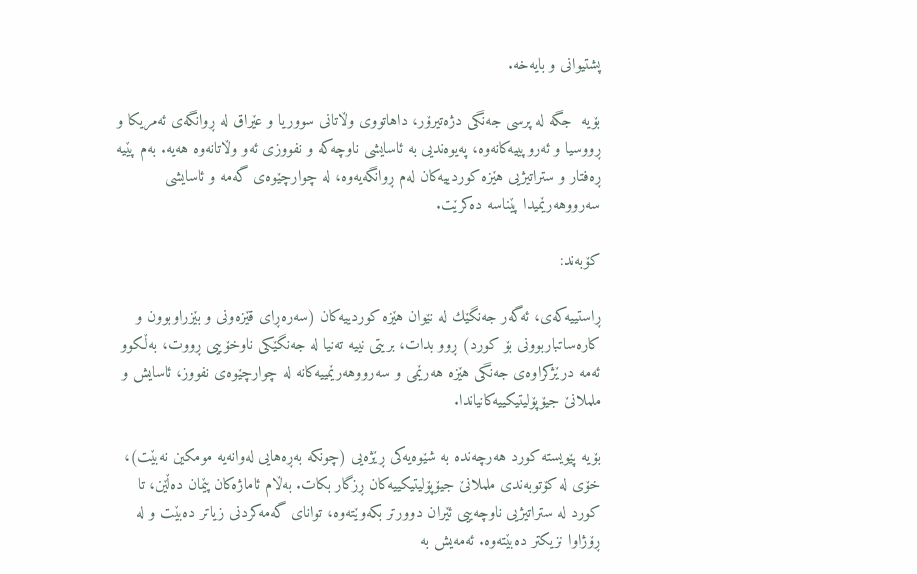پشتیوانی و بایه‌خه‌.

بۆیه‌  جگه‌ له‌ پرسی جه‌نگی دژه‌تیرۆر، داهاتووی وڵاتانی سووریا و عێراق له‌ ڕوانگه‌ی ئه‌مریكا و ڕووسیا و ئه‌روپییه‌كانه‌وه،‌ په‌یوه‌ندیی به‌ ئاسایشی ناوچه‌كه‌ و نفووزی ئه‌و وڵاتانه‌وه‌‌ هه‌یه‌. به‌م پێیه‌ ڕه‌فتار و ستراتیژیی هێزه‌ كوردییه‌كان له‌م ڕوانگه‌یه‌وه‌، له‌ چوارچێوه‌ی گه‌مه‌ و ئاسایشی سه‌رووهه‌رێمیدا پێناسه‌ ده‌كرێت.

كۆبه‌ند:

ڕاستییه‌كه‌ی، ئه‌گه‌ر جه‌نگێك له‌ نێوان هێزه‌ كوردییه‌كان (سه‌ره‌ڕای قێزه‌ونی و بێزراوبوون و كاره‌ساتباربوونی بۆ كورد) ڕوو بدات، بریتی نییه‌ ته‌نیا له‌ جه‌نگێكی ناوخۆییی ڕووت، به‌ڵكوو ئه‌مه‌ درێژكراوه‌ی جه‌نگی هێزه‌ هه‌رێمی و سه‌رووهه‌رێمییه‌كانه‌ له‌ چوارچێوه‌ی نفووز، ئاسایش و ململانێ‌ جیۆپۆلیتیكییه‌كانیاندا.

بۆیه‌ پێویسته‌ كورد هه‌ر‌چه‌نده‌ به ‌شێوه‌یه‌كی ڕێژه‌یی (چونكه‌ به‌ڕه‌هایی له‌وانه‌یه‌ مومكین نه‌بێت)، خۆی له‌ كۆتوبه‌ندی ململانێ جیۆپۆلیتیكییه‌كان ڕزگار بكات. به‌ڵام ئاماژه‌كان پێمان ده‌ڵێن، تا كورد له‌ ستراتیژیی ناوچه‌ییی ئێران دوورتر بكه‌وێته‌وه‌،‌ توانای گه‌مه‌كردنی زیاتر ده‌بێت و له‌ ڕۆژاوا نزیكتر ده‌بێته‌وه‌. ئه‌مه‌یش به‌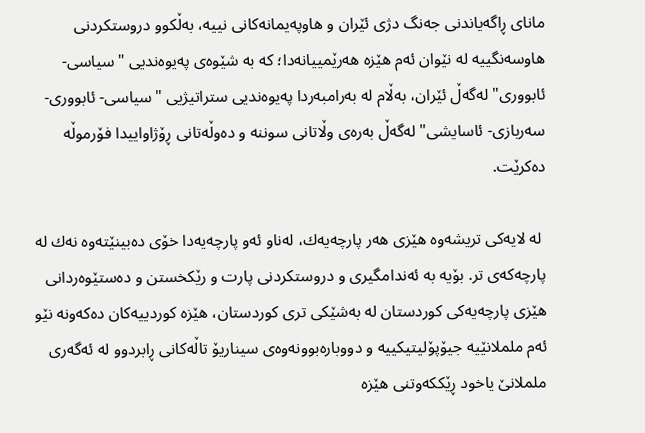مانای ڕاگه‌یاندنی جه‌نگ دژی ئێران و هاوپه‌یمانه‌كانی نییه‌، به‌ڵكوو دروستكردنی هاوسه‌نگییه‌ له ‌نێوان ئه‌م هێزه‌ هه‌رێمییانه‌دا؛ كه‌ به‌ شێوه‌ی په‌یوه‌ندیی "سیاسی-ئابووری" له‌گه‌ڵ ئێران‌، به‌ڵام له ‌به‌رامبه‌ردا په‌یوه‌ندیی ستراتیژیی "سیاسی- ئابووری- سه‌ربازی- ئاسایشی" له‌گه‌ڵ به‌ره‌ی وڵاتانی سوننه‌ و ده‌وڵه‌تانی ڕۆژاواییدا فۆرموڵه‌ ده‌كرێت.

 له ‌لایه‌كی تریشه‌وه‌ هێزی هه‌ر پارچه‌یه‌ك، له‌ناو ئه‌و پارچه‌یه‌دا خۆی ده‌بینێته‌وه‌ نه‌ك له‌ پارچه‌كه‌ی تر. بۆیه‌ به‌ ئه‌ندامگیری و دروستكردنی پارت و رێكخستن و ده‌ستێوه‌ردانی هێزی پارچه‌یه‌كی كوردستان له‌ به‌شێكی تری كوردستان، هێزه‌ كوردییه‌كان‌ ده‌كه‌ونه‌‌ نێو ئه‌م ململانێیه‌ جیۆپۆلیتیكییه‌ و دووباره‌بوونه‌وه‌ی سیناریۆ تاڵه‌كانی ڕابردوو له‌ ئه‌گه‌ری ململانێ یاخود ڕێككه‌وتنی هێزه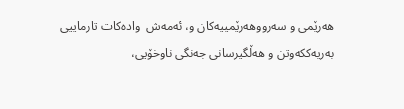هه‌رێمی و سه‌رووهه‌رێمییه‌‌كان و، ئه‌مه‌ش  واده‌كات تارماییی به‌ریه‌ككه‌وتن و هه‌ڵگیرسانی جه‌نگی ناوخۆیی،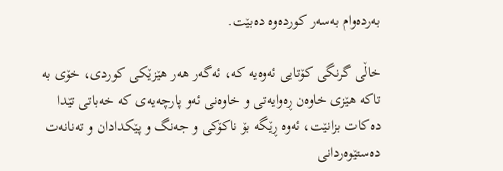به‌رده‌وام به‌سه‌ر كورده‌وه‌ ده‌بێت.

خاڵی گرنگی كۆتایی ئه‌وه‌یه‌ كه‌، ئه‌گه‌ر هه‌ر هێزێكی كوردی، خۆی به تاكه‌ هێزی خاوه‌ن ڕه‌وایه‌تی و‌ خاوه‌نی ئه‌و پارچه‌یه‌ی‌ كه‌ خه‌باتی تێدا ده‌كات بزانێت، ئه‌وه‌ ڕێگه‌ بۆ ناكۆكی و جه‌نگ و پێكدادان و ته‌نانه‌ت ده‌ستێوه‌ردانی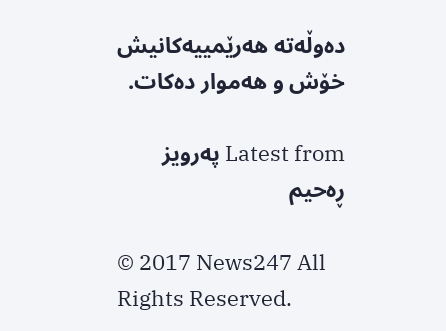ده‌وڵه‌ته‌ هه‌رێمییه‌كانیش خۆش و هه‌موار ده‌كات.

Latest from پەرویز ڕەحیم

© 2017 News247 All Rights Reserved.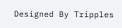Designed By Tripples